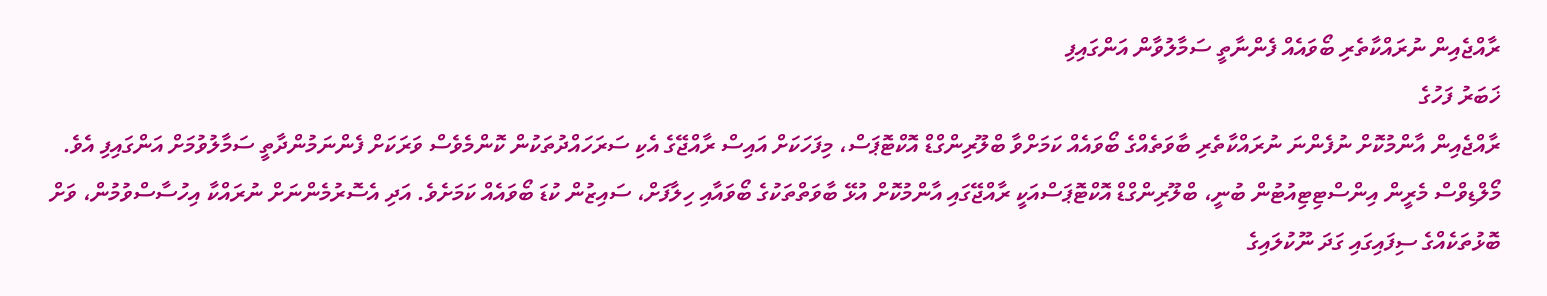ރާއްޖެއިން ނުރައްކާތެރި ބޯވައެއް ފެންނާތީ ސަމާލުވާން އަންގައިފި
ޚަބަރު ފަހުގެ
ރާއްޖެއިން އާންމުކޮށް ނުފެންނަ ނުރައްކާތެރި ބާވަތެއްގެ ބޯވައެއް ކަމަށްވާ ބްލޫރިންގްޑް އޮކްޓޮޕަސް، މިފަހަކަށް އައިސް ރާއްޖޭގެ އެކި ސަރަހައްދުތަކުން ކޮންމެވެސް ވަރަކަށް ފެންނަމުންދާތީ ސަމާލުވުމަށް އަންގައިފި އެވެ.
މޯލްޑިވްސް މެރީން އިންސްޓިޓިއުޓުން ބުނީ، ބްލޫރިންގްޑް އޮކްޓޮޕަސްއަކީ ރާއްޖޭގައި އާންމުކޮށް އުޅޭ ބާވަތްތަކުގެ ބޯވައާއި ހިލާފަށް، ސައިޒުން ކުޑަ ބޯވައެއް ކަމަށެވެ. އަދި އެސޮރުމެންނަށް ނުރައްކާ އިހުސާސްވުމުން، ވަށް ބޮޅުތަކެއްގެ ސިފައިގައި ގަދަ ނޫކުލައިގެ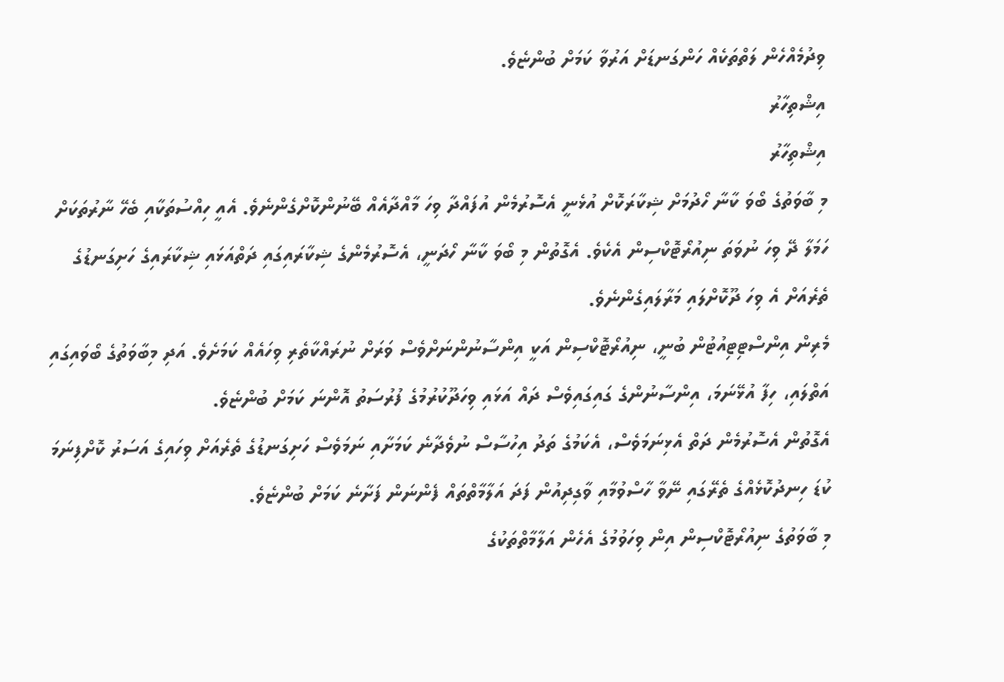ވިދުމެއްހެން ލަތްތަކެއް ހަންގަނޑަށް އަރުވާ ކަމަށް ބުންޏެވެ.
އިޝްތިހާރު
އިޝްތިހާރު
މި ބާވަތުގެ ބޯވަ ކާނާ ހޯދުމަށް ޝިކާރަކޮށް އުޅެނީ އެސޮރުމެން އުފައްދާ ވިހަ މާއްދާއެއް ބޭނުންކޮށްގެންނެވެ. އެއީ ހިއްސުތަކާއި ބެހޭ ނާރުތަކަށް ހަމަލާ ދޭ ވިހަ ނުވަތަ ނިއުރޯޓޮކްސިން އެކެވެ. އެގޮތުން މި ބޯވަ ކާނާ ހޯދަނީ، އެސޮރުމެންގެ ޝިކާރައިގައި ދަތްއަޅައި ޝިކާރައިގެ ހަށިގަނޑުގެ ތެރެއަށް އެ ވިހަ ދޫކޮށްލައި މަރާލައިގެންނެވެ.
މެރިން އިންސްޓިޓިއުޓުން ބުނީ، ނިއުރޯޓޮކްސިން އަކީ އިންސާނުންނަށްވެސް ވަރަށް ނުރައްކާތެރި ވިހައެއް ކަމަށެވެ. އަދި މިބާވަތުގެ ބޯވައިގައި އަތްލައި، ހިފާ އުޅޭނަމަ، އިންސާނުންގެ ގައިގައިވެސް ދައް އަޅައި ވިހަދޫކުރުމުގެ ފުރުސަތު އޮންނަ ކަމަށް ބުންޏެވެ.
އެގޮތުން އެސޮރުމެން ދަތް އެޅިނަމަވެސް، އެކަމުގެ ތަދު އިހުސާސް ނުވެދާނެ ކަމަށާއި ނަމަވެސް ހަށިގަނޑުގެ ތެރެއަށް ވިހައިގެ އަސަރު ކޮށްފިނަމަ ކުޑަ ހިނދުކޮޅެއްގެ ތެރޭގައި ނޭވާ ހާސްވުމާއި ވާގިދިއުން ފަދަ އަލާމާތްތައް ފެންނަން ފަށާނެ ކަމަށް ބުންޏެވެ.
މި ބާވަތުގެ ނިއުރޯޓޮކްސިން އިން ވިހަވުމުގެ އެހެން އަލާމާތްތަކުގެ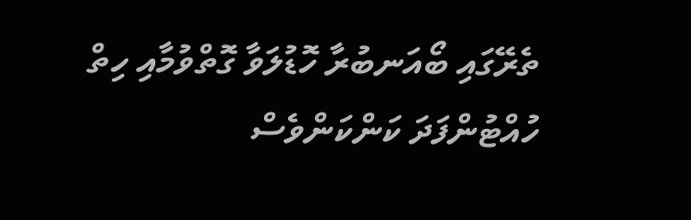ތެރޭގައި ބޯއަނބުރާ ހޮޑުލަވާ ގޮތްވުމާއި ހިތް ހުއްޓުންފަދަ ކަންކަންވެސް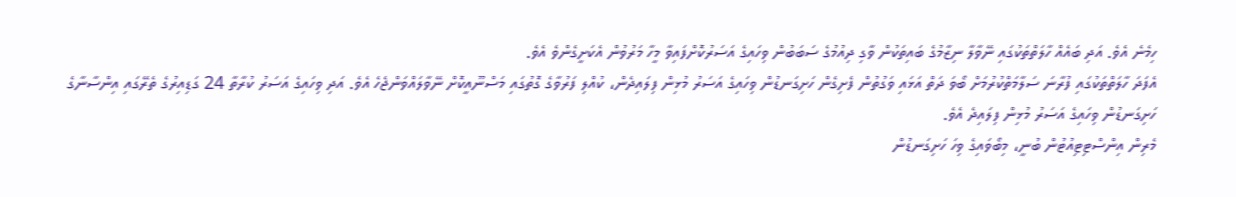ހިމެނެ އެވެ. އަދި ބައެއް ހާލަތްތަކުގައި ނޭވާލާ ނިޒާމުގެ ބައިތަކުން ވާގި ދިއުމުގެ ސަބަބުން ވިހައިގެ އަސަރުކޮށްފައިވާ މީހާ މަރުވުން އެކަށީގެންވެ އެވެ.
އެފަދަ ހާލަތްތަކުގައި ފުރާނަ ސަލާމަތްކުރުމަށް ބޯވަ ދަތް އަޅައި ވަގުތުން ފެށިގެން ހަށިގަނޑުން ވިހައިގެ އަސަރު މުޅިން ފިލައިދެން، ކުއްލި ފަރުވާގެ ގޮތުގައި މަސްނޫއީކޮށް ނޭވާލައްވަންޖެހެ އެވެ. އަދި ވިހައިގެ އަސަރު ކުރާތާ 24 ގަޑިއިރުގެ ތެރޭގައި އިންސާނާގެ ހަށިގަނޑުން ވިހައިގެ އަސަރު މުޅިން ފިލައިދެ އެވެ.
މެރިން އިންސްޓިޓިއުޓުން ބުނީ، މިބޯވައިގެ ވިހަ ހަށިގަނޑުން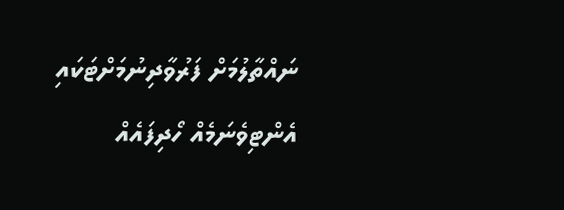ނައްތާލުމަށް ފަރުވާދިނުމަށްޓަކައި އެންޓިވެނަމެއް ހޯދިފައެއް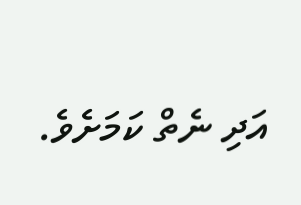އަދި ނެތް ކަމަށެވެ.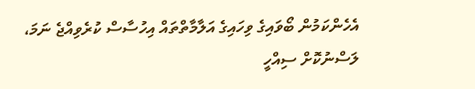އެހެންކަމުން ބޯވައިގެ ވިހައިގެ އަލާމާތްތައް އިހުސާސް ކުރެވިއްޖެ ނަމަ، ލަސްނުކޮށް ސިއްހީ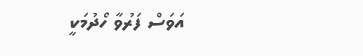އަވަސް ފަރުވާ ހޯދުމަކީ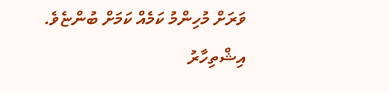ވަރަށް މުހިންމު ކަމެއް ކަމަށް ބުންޏެވެ.
އިޝްތިހާރު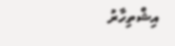އިޝްތިހާރު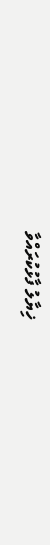ޚިޔާލު ފާޅުކުރައްވާ